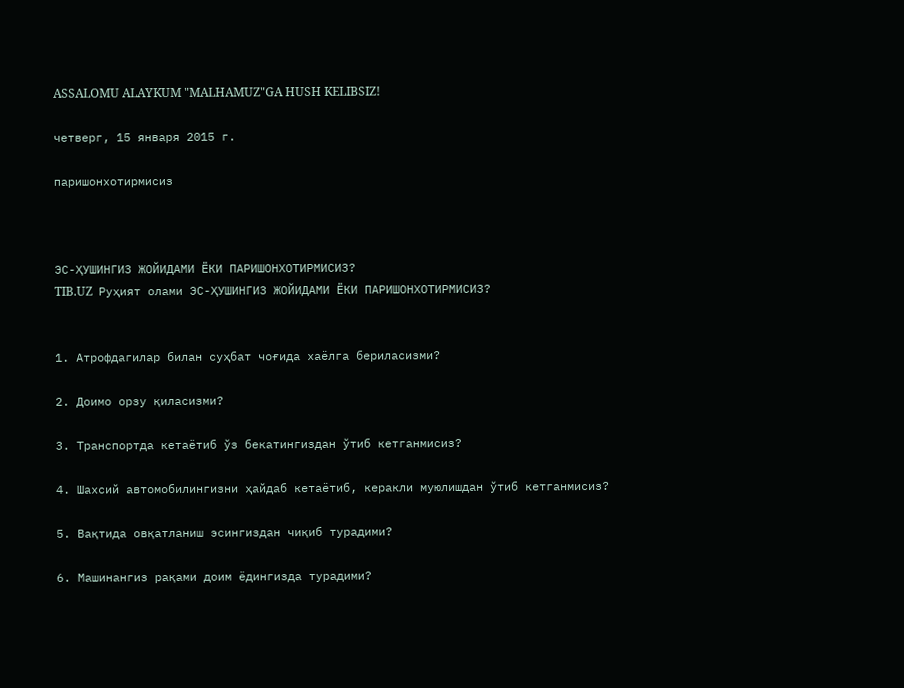ASSALOMU ALAYKUM "MALHAMUZ"GA HUSH KELIBSIZ!

четверг, 15 января 2015 г.

паришонхотирмисиз



ЭС-ҲУШИНГИЗ ЖОЙИДАМИ ЁКИ ПАРИШОНХОТИРМИСИЗ?
TIB.UZ  Руҳият олами ЭС-ҲУШИНГИЗ ЖОЙИДАМИ ЁКИ ПАРИШОНХОТИРМИСИЗ?


1. Атрофдагилар билан суҳбат чоғида хаёлга бериласизми?

2. Доимо орзу қиласизми?

3. Транспортда кетаётиб ўз бекатингиздан ўтиб кетганмисиз?

4. Шахсий автомобилингизни ҳайдаб кетаётиб, керакли муюлишдан ўтиб кетганмисиз?

5. Вақтида овқатланиш эсингиздан чиқиб турадими?

6. Машинангиз рақами доим ёдингизда турадими?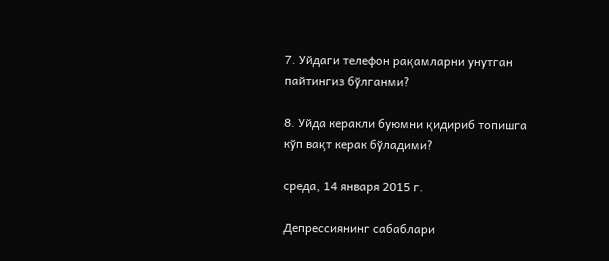7. Уйдаги телефон рақамларни унутган пайтингиз бўлганми?

8. Уйда керакли буюмни қидириб топишга кўп вақт керак бўладими?

среда, 14 января 2015 г.

Депрессиянинг сабаблари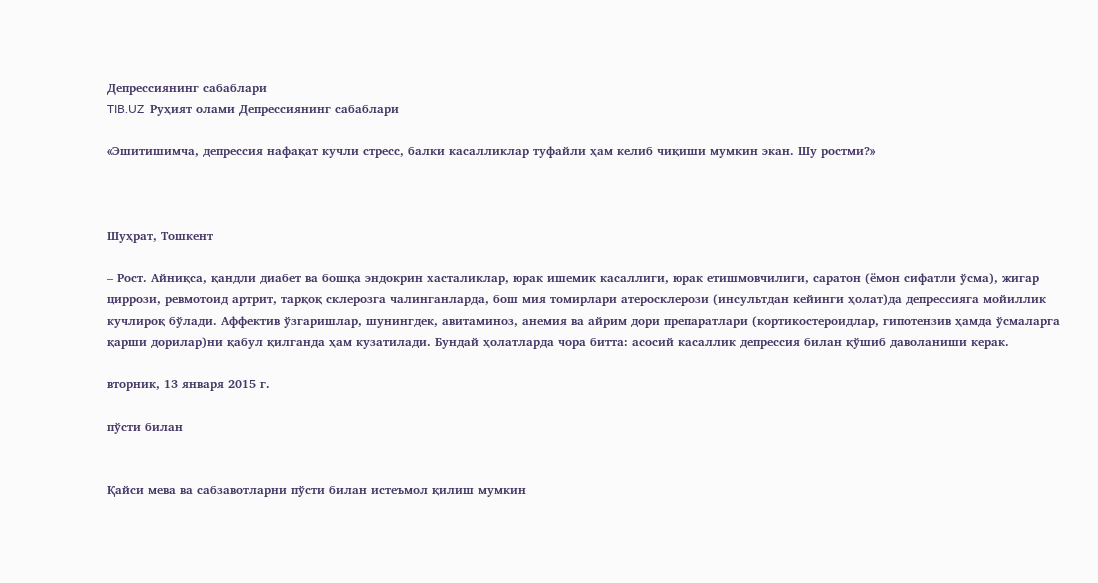Депрессиянинг сабаблари
TIB.UZ  Руҳият олами Депрессиянинг сабаблари

«Эшитишимча, депрессия нафақат кучли стресс, балки касалликлар туфайли ҳам келиб чиқиши мумкин экан. Шу ростми?»



Шуҳрат, Тошкент

– Рост. Айниқса, қандли диабет ва бошқа эндокрин хасталиклар, юрак ишемик касаллиги, юрак етишмовчилиги, саратон (ёмон сифатли ўсма), жигар циррози, ревмотоид артрит, тарқоқ склерозга чалинганларда, бош мия томирлари атеросклерози (инсультдан кейинги ҳолат)да депрессияга мойиллик кучлироқ бўлади. Аффектив ўзгаришлар, шунингдек, авитаминоз, анемия ва айрим дори препаратлари (кортикостероидлар, гипотензив ҳамда ўсмаларга қарши дорилар)ни қабул қилганда ҳам кузатилади. Бундай ҳолатларда чора битта: асосий касаллик депрессия билан қўшиб даволаниши керак.

вторник, 13 января 2015 г.

пўсти билан


Қайси мева ва сабзавотларни пўсти билан истеъмол қилиш мумкин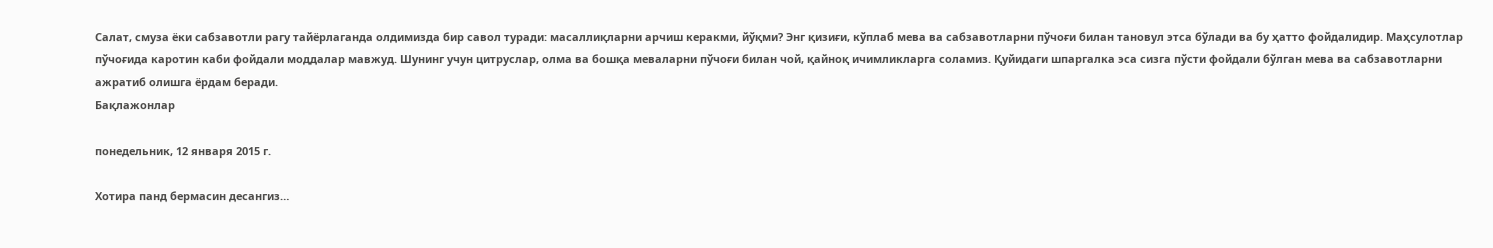Салат, смуза ёки сабзавотли рагу тайёрлаганда олдимизда бир савол туради: масаллиқларни арчиш керакми, йўқми? Энг қизиғи, кўплаб мева ва сабзавотларни пўчоғи билан тановул этса бўлади ва бу ҳатто фойдалидир. Маҳсулотлар пўчоғида каротин каби фойдали моддалар мавжуд. Шунинг учун цитруслар, олма ва бошқа меваларни пўчоғи билан чой, қайноқ ичимликларга соламиз. Қуйидаги шпаргалка эса сизга пўсти фойдали бўлган мева ва сабзавотларни ажратиб олишга ёрдам беради.
Бақлажонлар

понедельник, 12 января 2015 г.

Хотира панд бермасин десангиз…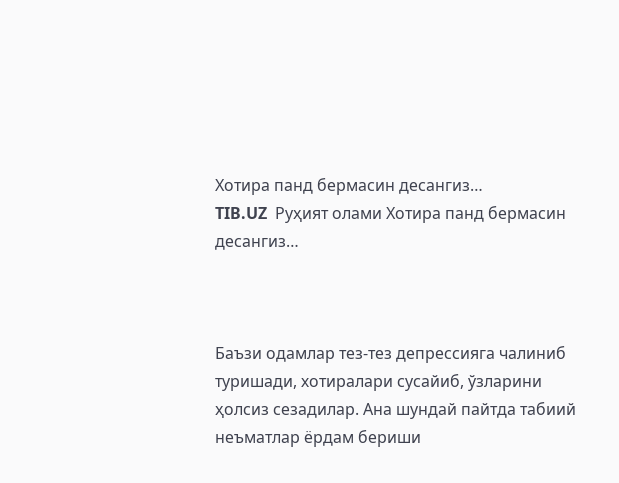Хотира панд бермасин десангиз…
TIB.UZ  Руҳият олами Хотира панд бермасин десангиз…



Баъзи одамлар тез-тез депрессияга чалиниб туришади, хотиралари сусайиб, ўзларини ҳолсиз сезадилар. Ана шундай пайтда табиий неъматлар ёрдам бериши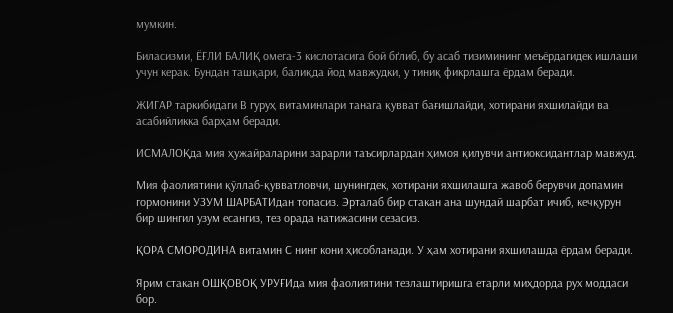мумкин.

Биласизми, ЁҒЛИ БАЛИҚ омега-3 кислотасига бой бґлиб, бу асаб тизимининг меъёрдагидек ишлаши учун керак. Бундан ташқари, балиқда йод мавжудки, у тиниқ фикрлашга ёрдам беради.

ЖИГАР таркибидаги В гуруҳ витаминлари танага қувват бағишлайди, хотирани яхшилайди ва асабийликка барҳам беради.

ИСМАЛОҚда мия ҳужайраларини зарарли таъсирлардан ҳимоя қилувчи антиоксидантлар мавжуд.

Мия фаолиятини қўллаб-қувватловчи, шунингдек, хотирани яхшилашга жавоб берувчи допамин гормонини УЗУМ ШАРБАТИдан топасиз. Эрталаб бир стакан ана шундай шарбат ичиб, кечқурун бир шингил узум есангиз, тез орада натижасини сезасиз.

ҚОРА СМОРОДИНА витамин С нинг кони ҳисобланади. У ҳам хотирани яхшилашда ёрдам беради.

Ярим стакан ОШҚОВОҚ УРУҒИда мия фаолиятини тезлаштиришга етарли миҳдорда рух моддаси бор.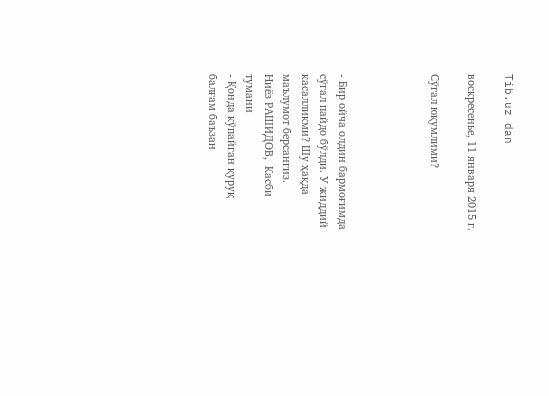Tib.uz dan

воскресенье, 11 января 2015 г.

Cўгал юқумлими?




- Бир ойча олдин бармоғимда сўгал пайдо бўлди. У жиддий касалликми? Шу ҳақда маълумот берсангиз.
Ниёз РАШИДОВ,  Касби  тумани
- Қонда кўпайган қуруқ балғам баъзан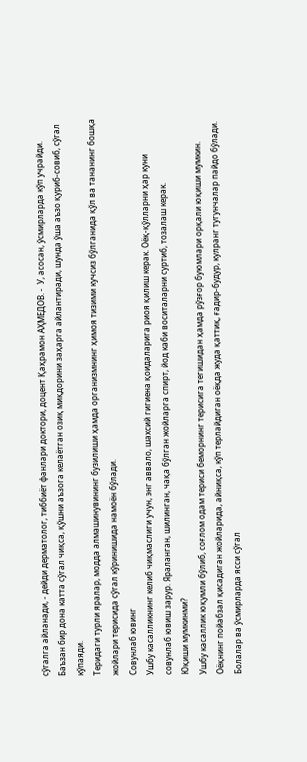сўгалга айланади, - дейди дерматолог, тиббиёт фанлари доктори, доцент Қаҳрамон АҲМЕДОВ. -  У, асосан, ўсмирларда кўп учрайди. Баъзан бир дона катта сўгал чиқса, қўшни аъзога келаётган озиқ миқдорини заҳарга айлантиради, шунда ўша аъзо қуриб-совиб, сўгал кўпаяди.
Теридаги турли яралар, модда алмашинувининг бузилиши ҳамда организмнинг ҳимоя тизими кучсиз бўлганида қўл ва тананинг бошқа жойлари терисида сўгал кўринишида намоён бўлади.
Совунлаб ювинг
Ушбу касалликнинг келиб чиқмаслиги учун, энг аввало, шахсий гигиена қоидаларига риоя қилиш керак. Оёқ-қўлларни ҳар куни совунлаб ювиш зарур. Яраланган, шилинган, чақа бўлган жойларга спирт, йод каби воситаларни суртиб, тозалаш керак.
Юқиши мумкинми?
Ушбу касаллик юқумли бўлиб, соғлом одам териси беморнинг терисига тегишидан ҳамда рўзғор буюмлари орқали юқиши мумкин.
Оёқнинг пойабзал қисадиган жойларида, айниқса, кўп терлайдиган оёқда жуда қаттиқ, ғадир-будур, кулранг тугунчалар пайдо бўлади. Болалар ва ўсмирларда ясси сўгал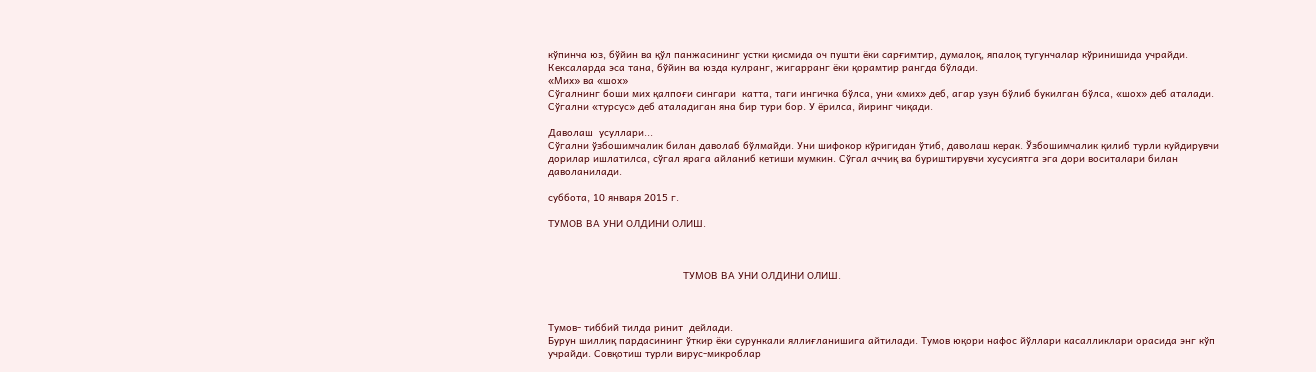кўпинча юз, бўйин ва қўл панжасининг устки қисмида оч пушти ёки сарғимтир, думалоқ, япалоқ тугунчалар кўринишида учрайди. Кексаларда эса тана, бўйин ва юзда кулранг, жигарранг ёки қорамтир рангда бўлади.
«Мих» ва «шох»
Сўгалнинг боши мих қалпоғи сингари  катта, таги ингичка бўлса, уни «мих» деб, агар узун бўлиб букилган бўлса, «шох» деб аталади. Сўгални «турсус» деб аталадиган яна бир тури бор. У ёрилса, йиринг чиқади.

Даволаш  усуллари...
Сўгални ўзбошимчалик билан даволаб бўлмайди. Уни шифокор кўригидан ўтиб, даволаш керак. Ўзбошимчалик қилиб турли куйдирувчи дорилар ишлатилса, сўгал ярага айланиб кетиши мумкин. Сўгал аччиқ ва буриштирувчи хусусиятга эга дори воситалари билан даволанилади.

суббота, 10 января 2015 г.

ТУМОВ ВА УНИ ОЛДИНИ ОЛИШ.



                                             ТУМОВ ВА УНИ ОЛДИНИ ОЛИШ.



Тумов- тиббий тилда ринит  дейлади.
Бурун шиллиқ пардасининг ўткир ёки сурункали яллиғланишига айтилади. Тумов юқори нафос йўллари касалликлари орасида энг кўп учрайди. Совқотиш турли вирус-микроблар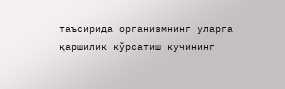таъсирида организмнинг уларга қаршилик кўрсатиш кучининг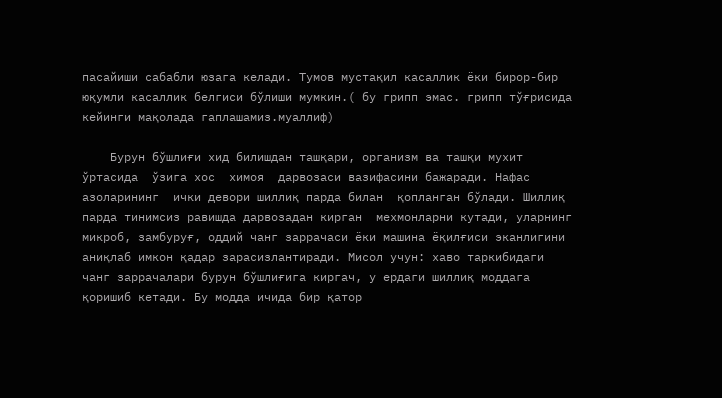пасайиши сабабли юзага келади. Тумов мустақил касаллик ёки бирор-бир юқумли касаллик белгиси бўлиши мумкин.( бу грипп эмас. грипп тўғрисида кейинги мақолада гаплашамиз.муаллиф)

    Бурун бўшлиғи хид билишдан ташқари, организм ва ташқи мухит ўртасида  ўзига хос  химоя  дарвозаси вазифасини бажаради. Нафас азоларининг  ички девори шиллиқ парда билан  қопланган бўлади. Шиллиқ парда тинимсиз равишда дарвозадан кирган  мехмонларни кутади, уларнинг микроб, замбуруғ, оддий чанг заррачаси ёки машина ёқилғиси эканлигини аниқлаб имкон қадар зарасизлантиради. Мисол учун: хаво таркибидаги чанг заррачалари бурун бўшлиғига киргач, у ердаги шиллиқ моддага қоришиб кетади. Бу модда ичида бир қатор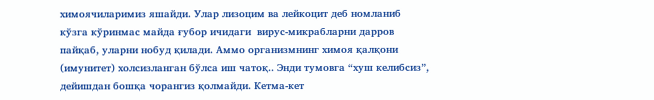химоячиларимиз яшайди. Улар лизоцим ва лейкоцит деб номланиб  кўзга кўринмас майда ғубор ичидаги  вирус-микрабларни дарров пайқаб, уларни нобуд қилади. Аммо организмнинг химоя қалқони (имунитет) холсизланган бўлса иш чатоқ.. Энди тумовга “хуш келибсиз”, дейишдан бошқа чорангиз қолмайди. Кетма-кет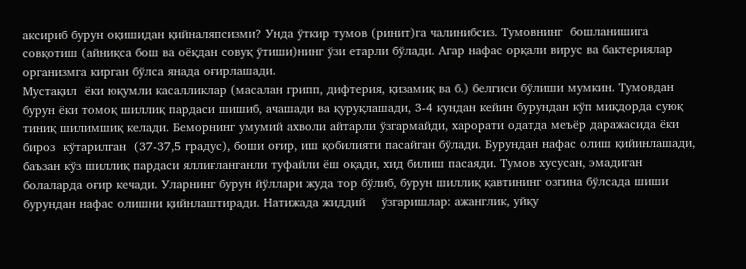аксириб бурун оқишидан қийналяпсизми? Унда ўткир тумов (ринит)га чалинибсиз. Тумовнинг  бошланишига совқотиш (айниқса бош ва оёқдан совуқ ўтиши)нинг ўзи етарли бўлади. Агар нафас орқали вирус ва бактериялар организмга кирган бўлса янада оғирлашади.
Мустақил  ёки юқумли касалликлар (масалан грипп, дифтерия, қизамиқ ва б.) белгиси бўлиши мумкин. Тумовдан бурун ёки томоқ шиллиқ пардаси шишиб, ачашади ва қуруқлашади, 3-4 кундан кейин бурундан кўп миқдорда суюқ тиниқ шилимшиқ келади. Беморнинг умумий ахволи айтарли ўзгармайди, харорати одатда меъёр даражасида ёки бироз  кўтарилган  (37-37,5 градус), боши оғир, иш қобилияти пасайган бўлади. Бурундан нафас олиш қийинлашади, баъзан кўз шиллиқ пардаси яллиғланганли туфайли ёш оқади, хид билиш пасаяди. Тумов хусусан, эмадиган болаларда оғир кечади. Уларнинг бурун йўллари жуда тор бўлиб, бурун шиллиқ қавтининг озгина бўлсада шиши бурундан нафас олишни қийнлаштиради. Натижада жиддий    ўзгаришлар: ажанглик, уйқу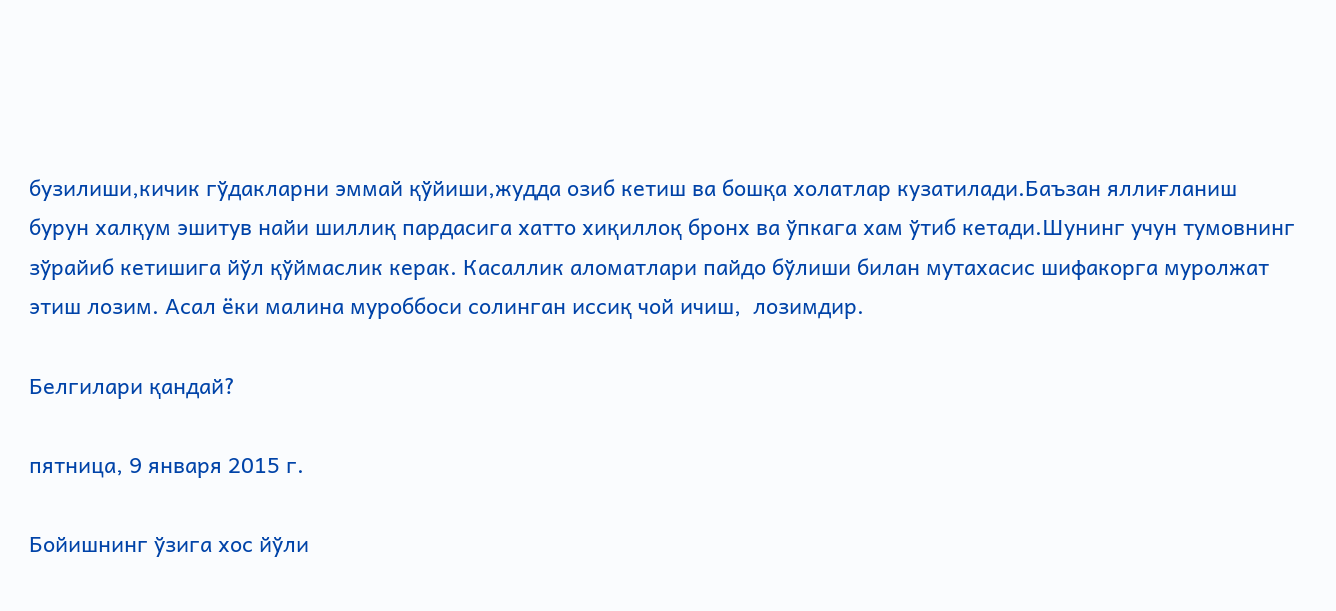бузилиши,кичик гўдакларни эммай қўйиши,жудда озиб кетиш ва бошқа холатлар кузатилади.Баъзан яллиғланиш бурун халқум эшитув найи шиллиқ пардасига хатто хиқиллоқ бронх ва ўпкага хам ўтиб кетади.Шунинг учун тумовнинг зўрайиб кетишига йўл қўймаслик керак. Касаллик аломатлари пайдо бўлиши билан мутахасис шифакорга муролжат этиш лозим. Асал ёки малина муроббоси солинган иссиқ чой ичиш,  лозимдир.

Белгилари қандай?

пятница, 9 января 2015 г.

Бойишнинг ўзига хос йўли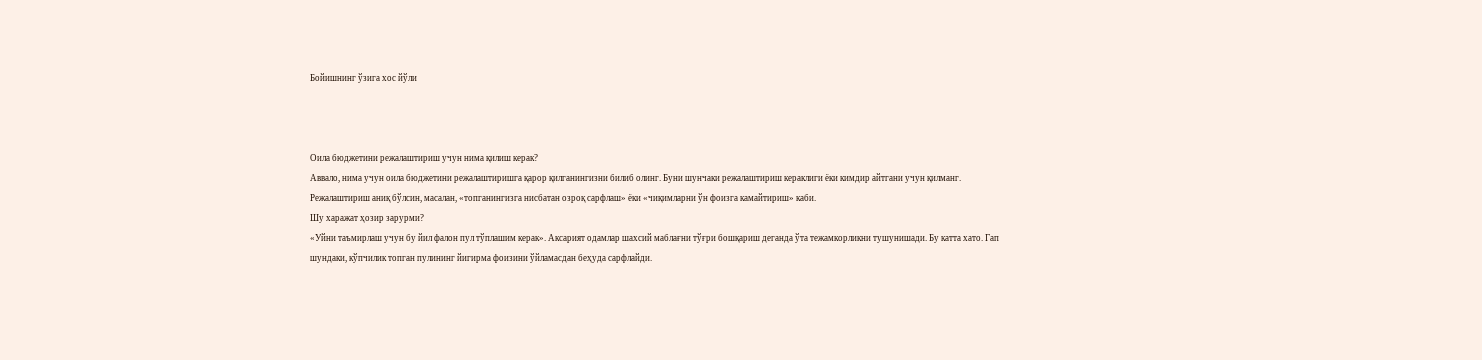Бойишнинг ўзига хос йўли



Оила бюджетини режалаштириш учун нима қилиш керак?
Аввало, нима учун оила бюджетини режалаштиришга қарор қилганингизни билиб олинг. Буни шунчаки режалаштириш кераклиги ёки кимдир айтгани учун қилманг. Режалаштириш аниқ бўлсин, масалан, «топганингизга нисбатан озроқ сарфлаш» ёки «чиқимларни ўн фоизга камайтириш» каби.
Шу харажат ҳозир зарурми?
«Уйни таъмирлаш учун бу йил фалон пул тўплашим керак». Аксарият одамлар шахсий маблағни тўғри бошқариш деганда ўта тежамкорликни тушунишади. Бу катта хато. Гап шундаки, кўпчилик топган пулининг йигирма фоизини ўйламасдан беҳуда сарфлайди.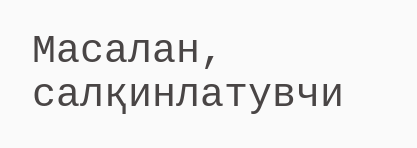Масалан, салқинлатувчи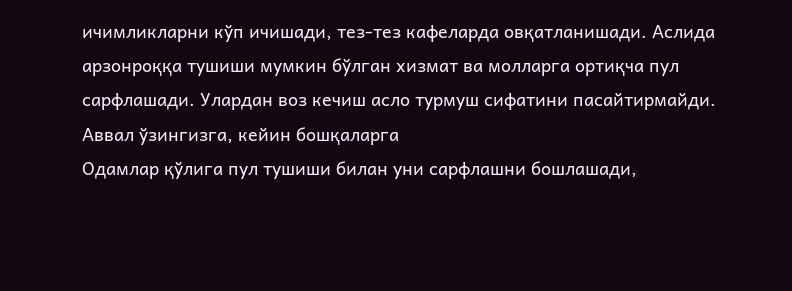ичимликларни кўп ичишади, тез-тез кафеларда овқатланишади. Aслида арзонроққа тушиши мумкин бўлган хизмат ва молларга ортиқча пул сарфлашади. Улардан воз кечиш асло турмуш сифатини пасайтирмайди.
Аввал ўзингизга, кейин бошқаларга
Одамлар қўлига пул тушиши билан уни сарфлашни бошлашади,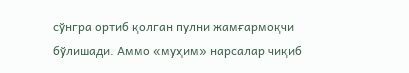сўнгра ортиб қолган пулни жамғармоқчи бўлишади. Аммо «муҳим» нарсалар чиқиб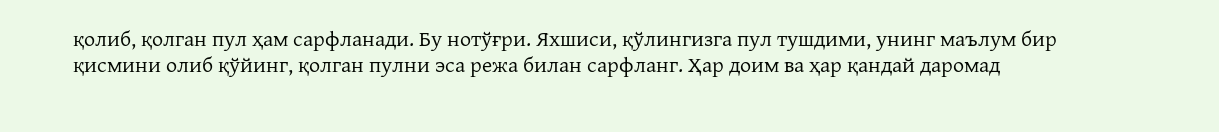қолиб, қолган пул ҳам сарфланади. Бу нотўғри. Яхшиси, қўлингизга пул тушдими, унинг маълум бир қисмини олиб қўйинг, қолган пулни эса режа билан сарфланг. Ҳар доим ва ҳар қандай даромад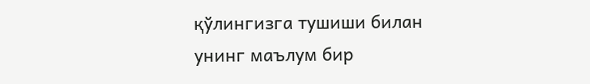қўлингизга тушиши билан унинг маълум бир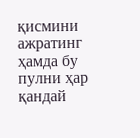қисмини ажратинг ҳамда бу пулни ҳар қандай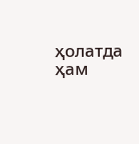ҳолатда ҳам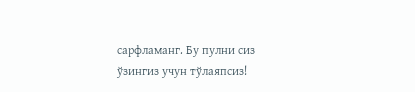сарфламанг. Бу пулни сиз ўзингиз учун тўлаяпсиз!